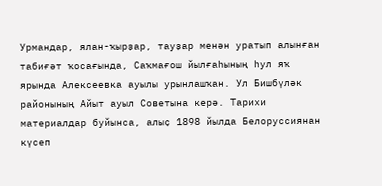Урмандар, ялан-ҡырҙар, тауҙар менән уратып алынған табиғәт ҡосағында, Саҡмағош йылғаһының һул яҡ ярында Алексеевка ауылы урынлашҡан. Ул Бишбүләк районының Айыт ауыл Советына керә. Тарихи материалдар буйынса, алыҫ 1898 йылда Белоруссиянан күсеп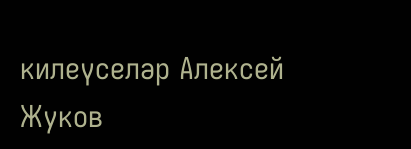килеүселәр Алексей Жуков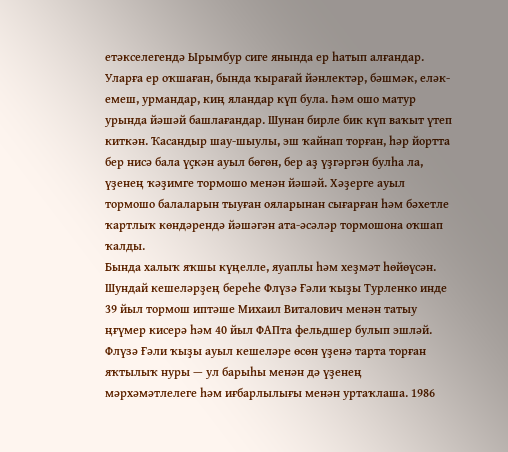етәкселегендә Ырымбур сиге янында ер һатып алғандар. Уларға ер оҡшаған, бында ҡырағай йәнлектәр, бәшмәк, еләк-емеш, урмандар, киң яландар күп була. Һәм ошо матур урында йәшәй башлағандар. Шунан бирле бик күп ваҡыт үтеп киткән. Ҡасандыр шау-шыулы, эш ҡайнап торған, hәр йортта бер нисә бала үҫкән ауыл бөгөн, бер аҙ үҙгәргән булһа ла, үҙенең ҡәҙимге тормошо менән йәшәй. Хәҙерге ауыл тормошо балаларын тыуған ояларынан сығарған hәм бәхетле ҡартлыҡ көндәрендә йәшәгән ата-әсәләр тормошона оҡшап ҡалды.
Бында халыҡ яҡшы күңелле, яуаплы hәм хеҙмәт һөйөүсән. Шундай кешеләрҙең береһе Флүзә Ғәли ҡыҙы Турленко инде 39 йыл тормош иптәше Михаил Виталович менән татыу ңғүмер кисерә һәм 40 йыл ФАПта фельдшер булып эшләй. Флүзә Ғәли ҡыҙы ауыл кешеләре өсөн үҙенә тарта торған яҡтылыҡ нуры — ул барыһы менән дә үҙенең мәрхәмәтлелеге һәм иғбарлылығы менән уртаҡлаша. 1986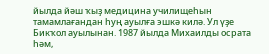йылда йәш ҡыҙ медицина училищеһын тамамлағандан һуң ауылға эшкә килә. Ул үҙе Бикҡол ауылынан. 1987 йылда Михаилды осрата hәм,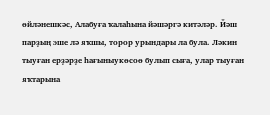өйләнешкәс, Алабуға ҡалаһына йәшәргә китәләр. Йәш парҙың эше лә яҡшы, торор урындары ла була. Ләкин тыуған ерҙәрҙе һағыныукөсоө булып сыға, улар тыуған яҡтарына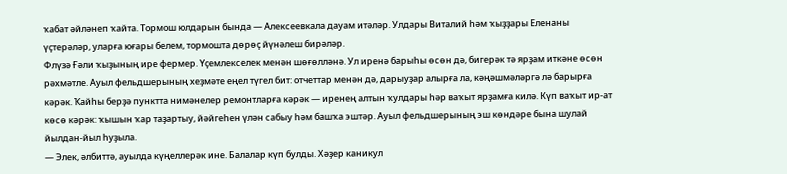ҡабат әйләнеп ҡайта. Тормош юлдарын бында — Алексеевкала дауам итәләр. Улдары Виталий hәм ҡыҙҙары Еленаны үҫтерәләр, уларға юғары белем, тормошта дөрөҫ йүнәлеш бирәләр.
Флүзә Ғәли ҡыҙының ире фермер. Yҫемлекселек менән шөғөлләнә. Ул иренә барыһы өсөн дә, бигерәк тә ярҙам иткәне өсөн рәхмәтле. Ауыл фельдшерының хеҙмәте еңел түгел бит: отчеттар менән дә, дарыуҙар алырға ла, кәңәшмәләргә лә барырға кәрәк. Ҡайһы берҙә пунктта нимәнелер ремонтларға кәрәк — иренең алтын ҡулдары hәр ваҡыт ярҙамға килә. Күп ваҡыт ир-ат көсө кәрәк: ҡышын ҡар таҙартыу, йәйгеһен үлән сабыу hәм башҡа эштәр. Ауыл фельдшерының эш көндәре бына шулай йылдан-йыл һуҙыла.
— Элек, әлбиттә, ауылда күңеллерәк ине. Балалар күп булды. Хәҙер каникул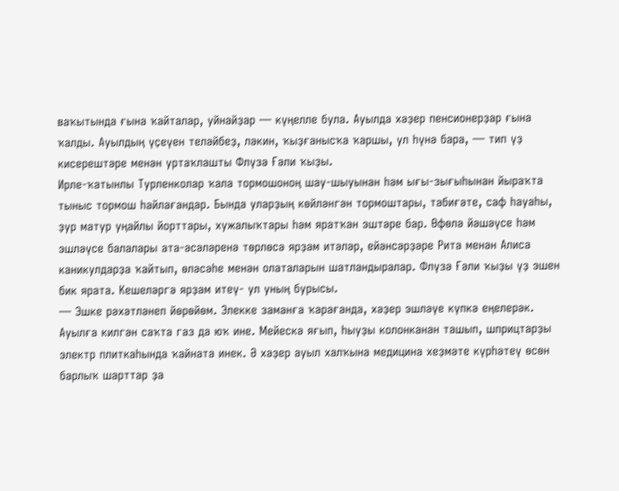ваҡытында ғына ҡайталар, уйнайҙар — күңелле була. Ауылда хәҙер пенсионерҙар ғына ҡалды. Ауылдың үҫеүен теләйбеҙ, ләкин, ҡыҙғанысҡа ҡаршы, ул һүнә бара, — тип үҙ кисерештәре менән уртаҡлашты Флүзә Ғәли ҡыҙы.
Ирле-ҡатынлы Турленколар ҡала тормошоноң шау-шыуынан hәм ығы-зығыһынан йыраҡта тыныс тормош һайлағандар. Бында уларҙың көйләнгән тормоштары, табиғәте, саф hауаһы, ҙур матур уңайлы йорттары, хужалыҡтары hәм яратҡан эштәре бар. Өфөлә йәшәүсе һәм эшләүсе балалары ата-әсәләренә төрлөсә ярҙам итәләр, ейәнсәрҙәре Рита менән Алиса каникулдарҙа ҡайтып, өләсәһе менән олаталарын шатландыралар. Флүзә Ғәли ҡыҙы үҙ эшен бик ярата. Кешеләргә ярҙам итеү- ул уның бурысы.
— Эшкe рәхәтләнеп йөрөйөм. Элекке заманға ҡарағанда, хәҙер эшләүе күпкә еңелерәк. Ауылға килгән саҡта газ да юҡ ине. Мейескә яғып, һыуҙы колонканан ташып, шприцтарҙы электр плиткаһында ҡайната инек. Ә хәҙер ауыл халҡына медицина хеҙмәте күрһәтеү өсөн барлыҡ шарттар ҙа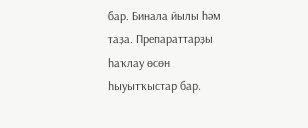бар. Бинала йылы hәм таҙа. Препараттарҙы һаҡлау өсөн һыуытҡыстар бар.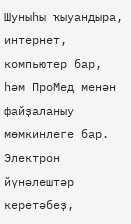Шуныһы ҡыуандыра, интернет, компьютер бар, hәм ПроМед менән файҙаланыу мөмкинлеге бар. Электрон йүнәлештәр керетәбеҙ,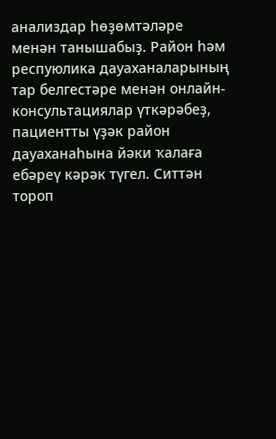анализдар һөҙөмтәләре менән танышабыҙ. Район hәм респуюлика дауаханаларының тар белгестәре менән онлайн-консультациялар үткәрәбеҙ, пациентты үҙәк район дауаханаһына йәки ҡалаға ебәреү кәрәк түгел. Ситтән тороп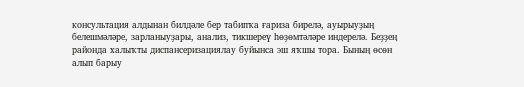консультация алдынан билдәле бер табипҡа ғариза бирелә, ауырыуҙың белешмәләре, зарланыуҙары, анализ, тикшереү һөҙөмтәләре индерелә. Беҙҙең районда халыҡты диспансеризациялау буйынса эш яҡшы тора. Бының өсөн алып барыу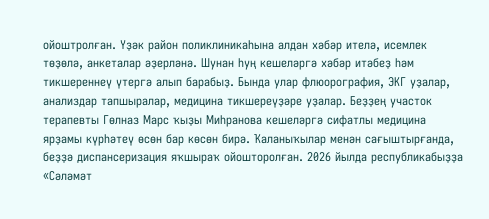ойоштролған. Yҙәк район поликлиникаһына алдан хәбәр ителә, исемлек төҙөлә, анкеталар әҙерләнә. Шунан һуң кешеләргә хәбәр итәбеҙ hәм тикшереннеү үтергә алып барабыҙ. Бында улар флюорография, ЭКГ уҙалар, анализдар тапшыралар, медицина тикшереүҙәре уҙалар. Беҙҙең участок терапевты Гөлназ Марс ҡыҙы Миhранова кешеләргә сифатлы медицина ярҙамы күрһәтеү өсөн бар көсөн бирә. Ҡаланыҡылар менән сағыштырғанда, беҙҙә диспансеризация яҡшыраҡ ойошторолған. 2026 йылда республикабыҙҙа «Сәләмәт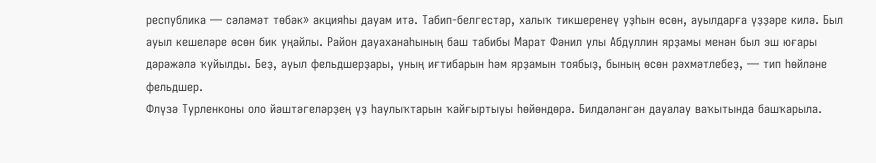республика — сәләмәт төбәк» акцияһы дауам итә. Табип-белгестәр, халыҡ тикшеренеү уҙһын өсөн, ауылдарға үҙҙәре килә. Был ауыл кешеләре өсөн бик уңайлы. Район дауаханаһының баш табибы Марат Фәнил улы Абдуллин ярҙамы менән был эш юғары дәрәжәлә ҡуйылды. Беҙ, ауыл фельдшерҙары, уның иғтибарын hәм ярҙамын тоябыҙ, бының өсөн рәхмәтлебеҙ, — тип һөйләне фельдшер.
Флүзә Турленконы оло йәштәгеләрҙең үҙ һаулыҡтарын ҡайғыртыуы һөйөндөрә. Билдәләнгән дауалау ваҡытында башҡарыла.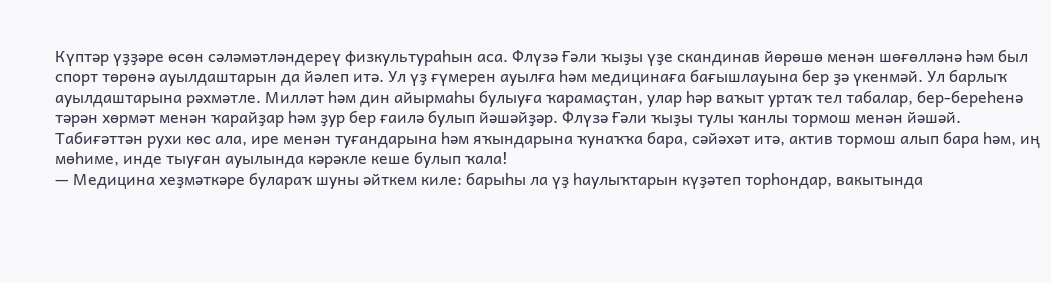Күптәр үҙҙәре өсөн сәләмәтләндереү физкультураһын аса. Флүзә Ғәли ҡыҙы үҙе скандинав йөрөшө менән шөғөлләнә һәм был спорт төрөнә ауылдаштарын да йәлеп итә. Ул үҙ ғүмерен ауылға hәм медицинаға бағышлауына бер ҙә үкенмәй. Ул барлыҡ ауылдаштарына рәхмәтле. Милләт hәм дин айырмаһы булыуға ҡарамаҫтан, улар hәр ваҡыт уртаҡ тел табалар, бер-береһенә тәрән хөрмәт менән ҡарайҙар һәм ҙур бер ғаилә булып йәшәйҙәр. Флүзә Ғәли ҡыҙы тулы ҡанлы тормош менән йәшәй. Табиғәттән рухи көс ала, ире менән туғандарына hәм яҡындарына ҡунаҡҡа бара, сәйәхәт итә, актив тормош алып бара hәм, иң мөhиме, инде тыуған ауылында кәрәкле кеше булып ҡала!
— Медицина хеҙмәткәре булараҡ шуны әйткем килe: барыһы ла үҙ һаулыҡтарын күҙәтеп торһондар, вакытында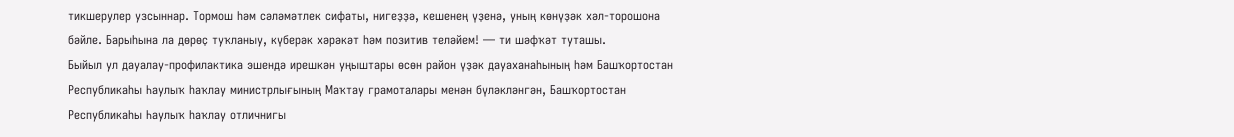тикшерyлeр узсыннар. Тормош hәм сәләмәтлек сифаты, нигеҙҙә, кешенең үҙенә, уның көнүҙәк хәл-торошона бәйле. Барыһына ла дөрөҫ туҡланыу, күберәк хәрәкәт hәм позитив теләйем! — ти шәфҡәт туташы.
Быйыл ул дауалау-профилактика эшендә ирешкән уңыштары өсөн район үҙәк дауаханаһының hәм Башҡортостан Республикаһы Һаулыҡ һаҡлау министрлығының Маҡтау грамоталары менән бүләкләнгән, Башҡортостан Республикаһы Һаулыҡ һаҡлау отличнигы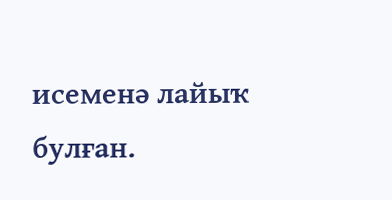исеменә лайыҡ булған.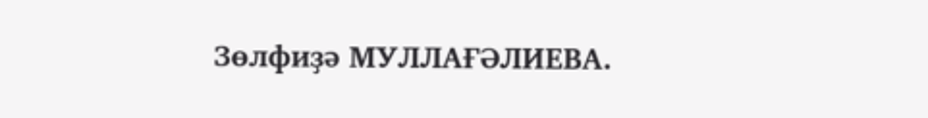Зөлфиҙә МУЛЛАҒӘЛИЕВА.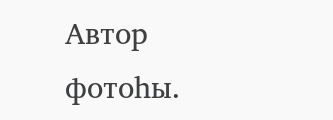Автор фотоһы.